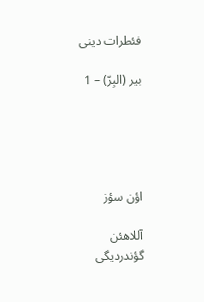فئطرات دینی

بیر (البِرّ) – 1





اؤن سؤز

آللاهئن گؤندردیگی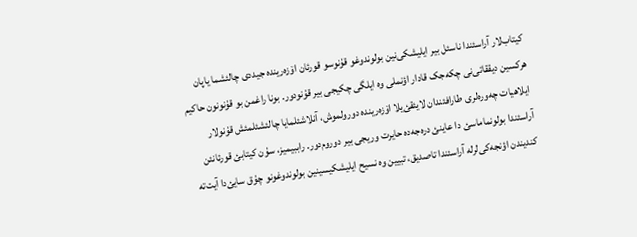کیتاب‌لار آراسئندا ناسئل بیر ایلیشکی‌نین بولوندوغو قۇنوسو قورئان اۆزەریندە جیددی چالئشما یاپان هرکسین دیققاتی‌نی چکەجک قادار اؤنملی وە ایلگی چکیجی بیر قۇنودور. بونا راغمن بو قۇنونون حاکیم ایلاهیات چەورەلری طارافئندان لایئقئ‌یلا اۆزەریندە دورولموش، آنلاشئلمایا چالئشئلمئش قۇنولار آراسئندا بولونماماسئ دا عاینئ درەجەدە حایرت وریجی بیر دوروم‌دور. راببیمیز، سۇن کیتابئ قورئانئن کندیندن اؤنجەکی‌لرلە آراسئندا تاصدیق، تبیین وە نسیح ایلیشکیسینین بولوندوغونو چۇق سایئ‌دا آیت‌تە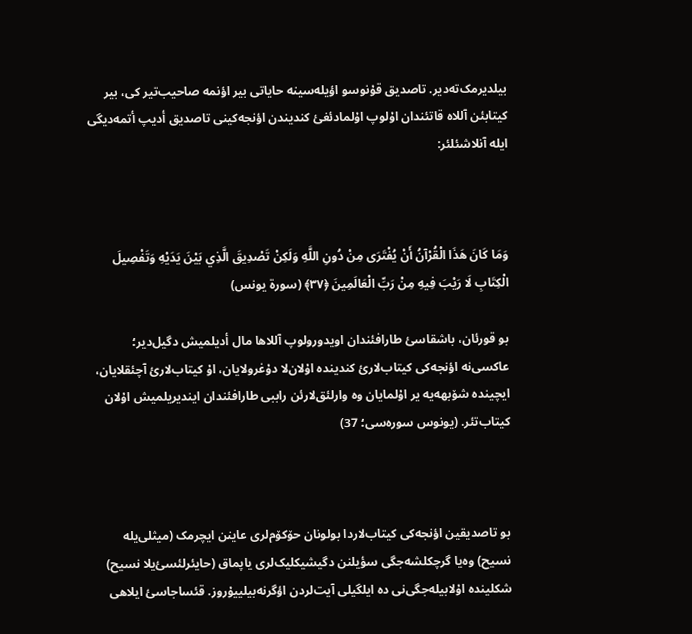بیلدیرمک‌تەدیر. تاصدیق قۇنوسو اؤیلەسینە حایاتی بیر اؤنمە صاحیب‌تیر کی، بیر کیتابئن آللاە قاتئندان اۇلوپ اۇلمادئغئ کندیندن اؤنجەکینی تاصدیق أدیپ أتمەدیگی ایلە آنلاشئلئر:



وَمَا كَانَ هَذَا الْقُرْآنُ أَنْ يُفْتَرَى مِنْ دُونِ اللَّهِ وَلَكِنْ تَصْدِيقَ الَّذِي بَيْنَ يَدَيْهِ وَتَفْصِيلَ الْكِتَابِ لَا رَيْبَ فِيهِ مِنْ رَبِّ الْعَالَمِينَ ﴿۳۷﴾ (سورة یونس)

بو قورئان، باشقاسئ طارافئندان اویدورولوپ آللاها مال أدیلمیش دگیل‌دیر؛ عاکسی‌نە اؤنجەکی کیتاب‌لارئ کندیندە اۇلان‌لا دۇغرولایان، اۇ کیتاب‌لارئ آچئقلایان، ایچیندە شۆبهەیە یر اۇلمایان وە وارلئق‌لارئن راببی طارافئندان ایندیریلمیش اۇلان کیتاب‌تئر. (یونوس سورەسی؛ 37)



بو تاصدیقین اؤنجەکی کیتاب‌لاردا بولونان حۆکۆم‌لری عاینن ایچرمک (میثلی‌یلە نسیح) وەیا گرچکلشەجگی سؤیلنن دگیشیکلیک‌لری یاپماق (حایئرلئسئ‌یلا نسیح) شکلیندە اۇلابیلەجگی‌نی دە ایلگیلی آیت‌لردن اؤگرنەبیلییۇروز. قئساجاسئ ایلاهی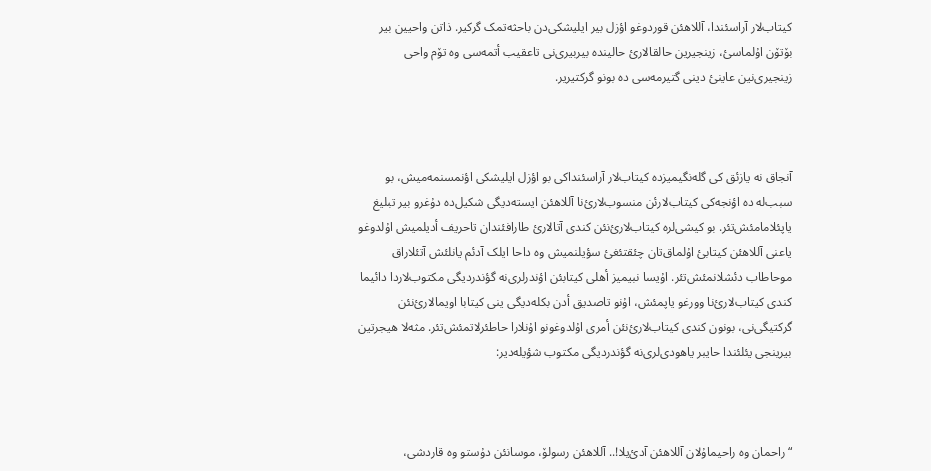کیتاب‌لار آراسئندا، آللاهئن قوردوغو اؤزل بیر ایلیشکی‌دن باحثەتمک گرکیر. ذاتن واحیین بیر بۆتۆن اۇلماسئ، زینجیرین حالقالارئ حالیندە بیربیری‌نی تاعقیب أتمەسی وە تۆم واحی زینجیری‌نین عاینئ دینی گتیرمەسی دە بونو گرکتیریر.



آنجاق نە یازئق کی گلەنگیمیزدە کیتاب‌لار آراسئنداکی بو اؤزل ایلیشکی اؤنمسنمەمیش، بو سبب‌لە دە اؤنجەکی کیتاب‌لارئن منسوب‌لارئ‌نا آللاهئن ایستەدیگی شکیل‌دە دۇغرو بیر تبلیغ یاپئلامامئش‌تئر. بو کیشی‌لرە کیتاب‌لارئ‌نئن کندی آتالارئ طارافئندان تاحریف أدیلمیش اۇلدوغو یاعنی آللاهئن کیتابئ اۇلماق‌تان چئقتئغئ سؤیلنمیش وە داحا ایلک آدئم یانلئش آتئلاراق موحاطاب دئشلانمئش‌تئر. اۇیسا نبیمیز أهلی کیتابئن اؤندرلری‌نە گؤندردیگی مکتوب‌لاردا دائیما کندی کیتاب‌لارئ‌نا وورغو یاپمئش، اۇنو تاصدیق أدن بکلەدیگی ینی کیتابا اویمالارئ‌نئن گرکتیگی‌نی، بونون کندی کیتاب‌لارئ‌نئن أمری اۇلدوغونو اۇنلارا حاطئرلاتمئش‌تئر. مثەلا هیجرتین بیرینجی یئلئندا حایبر یاهودی‌لری‌نە گؤندردیگی مکتوب شؤیلەدیر:



“راحمان وە راحیماۇلان آللاهئن آدئ‌یلا!.. آللاهئن رسولۆ، موسانئن دۇستو وە قاردشی،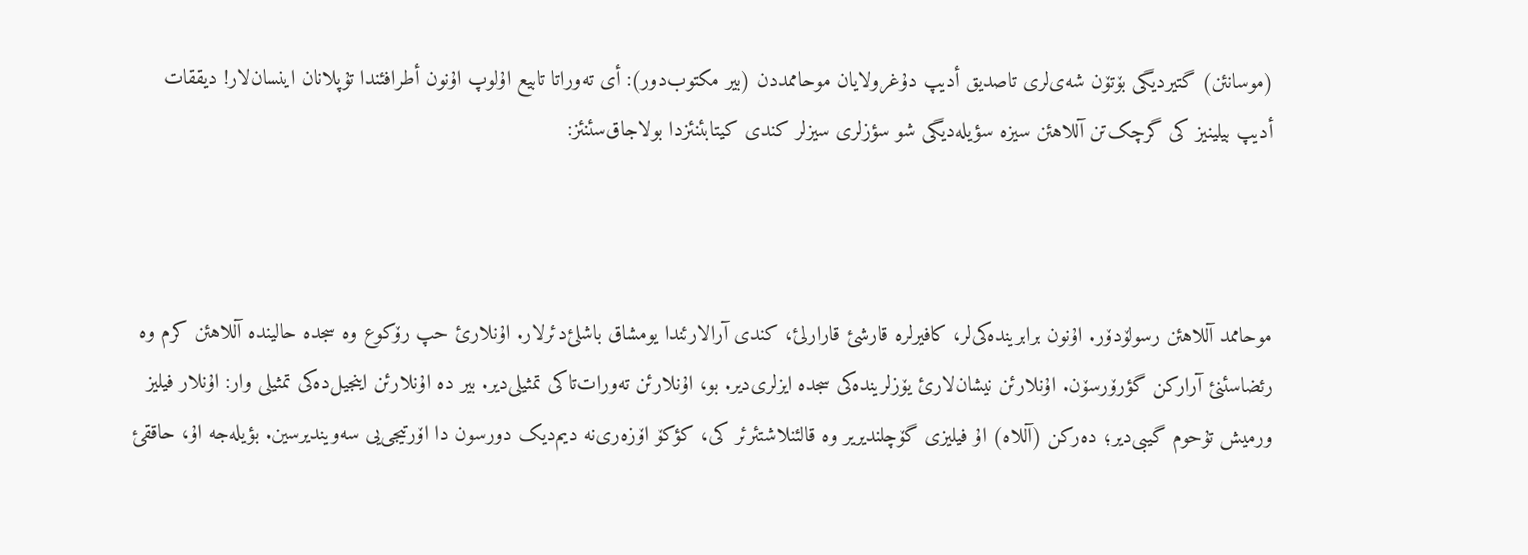(موسانئن) گتیردیگی بۆتۆن شەی‌لری تاصدیق أدیپ دۇغرولایان موحاممددن (بیر مکتوب‌دور): أی تەوراتا تابیع اۇلوپ اۇنون أطرافئندا تۇپلانان اینسان‌لار! دیققات أدیپ بیلینیز کی گرچک‌تن آللاهئن سیزە سؤیلەدیگی شو سؤزلری سیزلر کندی کیتابئنئزدا بولاجاق‌سئنئز:



موحاممد آللاهئن رسولۆدۆر. اۇنون برابریندەکی‌لر، کافیرلرە قارشئ قارارلئ، کندی آرالارئندا یومشاق باشلئ‌دئرلار. اۇنلارئ حپ رۆکوع وە سجدە حالیندە آللاهئن کرم وە رئضاسئنئ آرارکن گؤرۆرسۆن. اۇنلارئن نیشان‌لارئ یۆزلریندەکی سجدە ایزلری‌دیر. بو، اۇنلارئن تەورات‌تاکی تمثیلی‌دیر. بیر دە اۇنلارئن اینجیل‌دەکی تمثیلی وار: اۇنلار فیلیز ورمیش تۇحوم گیبی‌دیر؛ دەرکن (آللاە) اۇ فیلیزی گۆچلندیریر وە قالئنلاشتئرئر کی، کؤکۆ اۆزەری‌نە دیم‌دیک دورسون دا اۆرتیجی‌یی سەویندیرسین. بؤیلەجە اۇ، حاققئ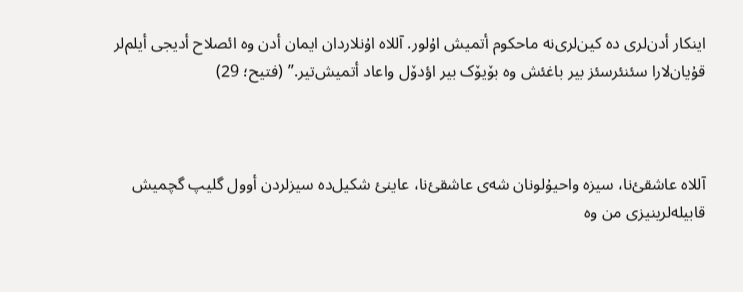اینکار أدن‌لری دە کین‌لری‌نە ماحکوم أتمیش اۇلور. آللاە اۇنلاردان ایمان أدن وە ائصلاح أدیجی أیلم‌لر قۇیان‌لارا سئنئرسئز بیر باغئش وە بۆیۆک بیر اؤدۆل واعاد أتمیش‌تیر.” (فتیح؛ 29)



آللاە عاشقئ‌نا، سیزە واحیۇلونان شەی عاشقئ‌نا، عاینئ شکیل‌دە سیزلردن أوول گلیپ گچمیش قابیلەلرینیزی من وە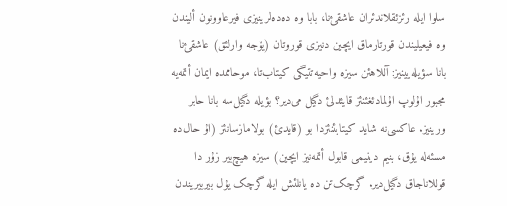سلوا ایلە رئزئقلاندئران عاشقئ‌نا، بابا وە دەدەلرینیزی فیرعاوونون ألیندن وە فیعیلیندن قورتارماق ایچین دنیزی قوروتان (یۆجە وارلئق) عاشقئ‌نا بانا سؤیلەیینیز: آللاهئن سیزە واحیەتتیگی کیتاب‌تا، موحاممدە ایمان أتمەیە مجبور اۇلوپ اۇلمادئغئنئز قایئدلئ دگیل می‌دیر؟ بؤیلە دگیل‌سە بانا حابر ورینیز. عاکسی‌نە شاید کیتابئنئزدا بو (قایدئ) بولامازسانئز (اۇ حال‌دە مسئەلە یۇق، بنیم دینیمی قابول أتمەنیز ایچین) سیزە هیچ‌بیر زۇر دا قوللاناجاق دگیل‌دیر. گرچک‌تن دە یانلئش ایلە گرچک یۇل بیربیریندن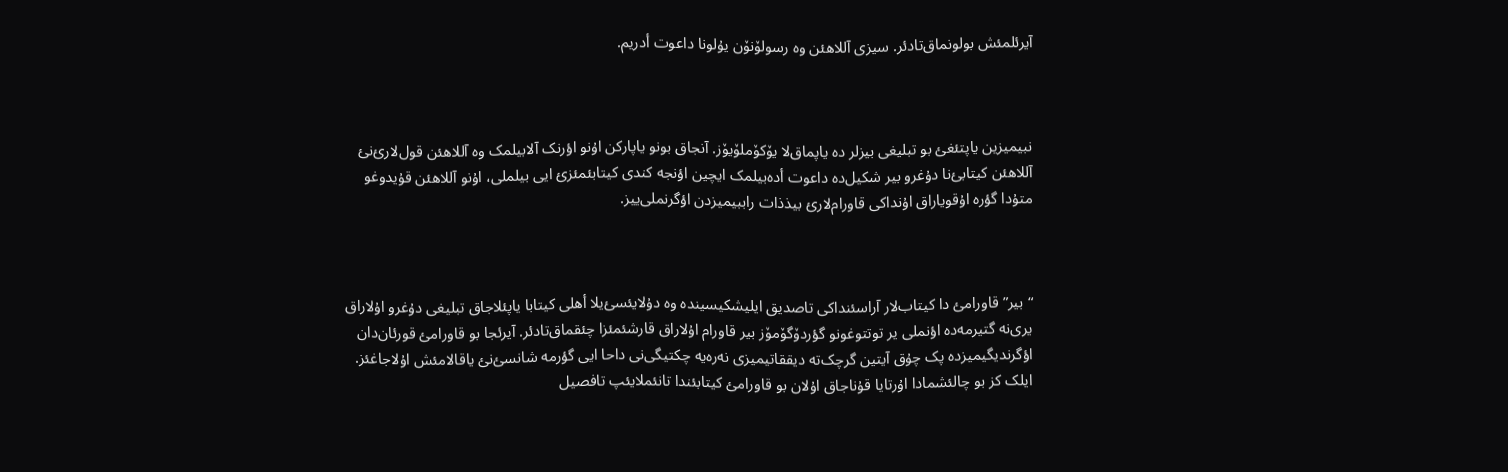آیرئلمئش بولونماق‌تادئر. سیزی آللاهئن وە رسولۆنۆن یۇلونا داعوت أدریم.



نبیمیزین یاپتئغئ بو تبلیغی بیزلر دە یاپماق‌لا یۆکۆملۆیۆز. آنجاق بونو یاپارکن اۇنو اؤرنک آلابیلمک وە آللاهئن قول‌لارئ‌نئ آللاهئن کیتابئ‌نا دۇغرو بیر شکیل‌دە داعوت أدەبیلمک ایچین اؤنجە کندی کیتابئمئزئ ایی بیلملی، اۇنو آللاهئن قۇیدوغو متۇدا گؤرە اۇقویاراق اۇنداکی قاورام‌لارئ بیذذات راببیمیزدن اؤگرنملی‌ییز.



“بیر” قاورامئ دا کیتاب‌لار آراسئنداکی تاصدیق ایلیشکیسیندە وە دۇلایئسئ‌یلا أهلی کیتابا یاپئلاجاق تبلیغی دۇغرو اۇلاراق یری‌نە گتیرمەدە اؤنملی یر توتتوغونو گؤردۆگۆمۆز بیر قاورام اۇلاراق قارشئمئزا چئقماق‌تادئر. آیرئجا بو قاورامئ قورئان‌دان اؤگرندیگیمیزدە پک چۇق آیتین گرچک‌تە دیققاتیمیزی نەرەیە چکتیگی‌نی داحا ایی گؤرمە شانسئ‌نئ یاقالامئش اۇلاجاغئز. ایلک کز بو چالئشمادا اۇرتایا قۇناجاق اۇلان بو قاورامئ کیتابئندا تانئملایئپ تافصیل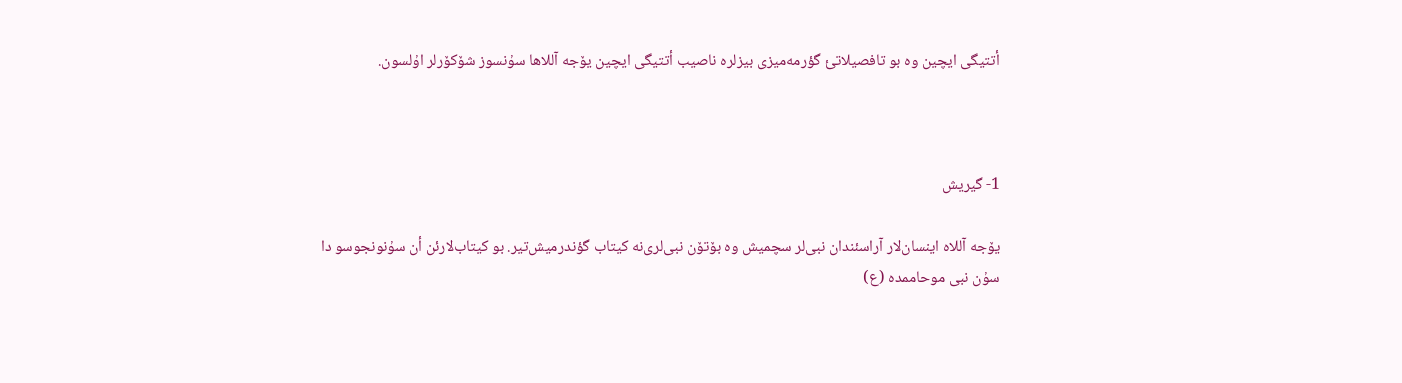أتتیگی ایچین وە بو تافصیلاتئ گؤرمەمیزی بیزلرە ناصیب أتتیگی ایچین یۆجە آللاها سۇنسوز شۆکۆرلر اۇلسون.



1- گیریش

یۆجە آللاە اینسان‌لار آراسئندان نبی‌لر سچمیش وە بۆتۆن نبی‌لری‌نە کیتاب گؤندرمیش‌تیر. بو کیتاب‌لارئن أن سۇنونجوسو دا سۇن نبی موحاممدە (ع)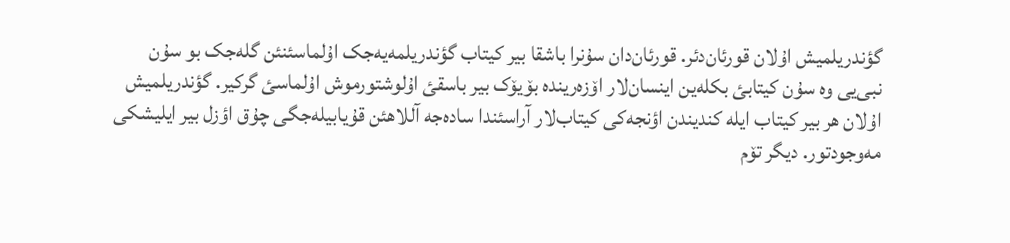گؤندریلمیش اۇلان قورئان‌دئر. قورئان‌دان سۇنرا باشقا بیر کیتاب گؤندریلمەیەجک اۇلماسئنئن گلەجک بو سۇن نبی‌یی وە سۇن کیتابئ بکلەین اینسان‌لار اۆزەریندە بۆیۆک بیر باسقئ اۇلوشتورموش اۇلماسئ گرکیر. گؤندریلمیش اۇلان هر بیر کیتاب ایلە کندیندن اؤنجەکی کیتاب‌لار آراسئندا سادەجە آللاهئن قۇیابیلەجگی چۇق اؤزل بیر ایلیشکی مەوجودتور. دیگر تۆم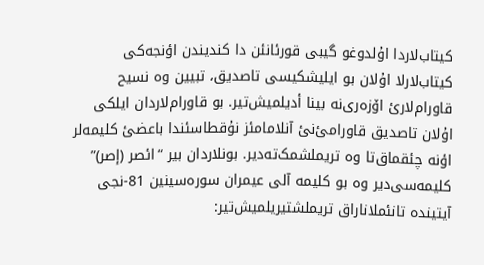کیتاب‌لاردا اۇلدوغو گیبی قورئانئن دا کندیندن اؤنجەکی کیتاب‌لارلا اۇلان بو ایلیشکیسی تاصدیق، تبیین وە نسیح قاورام‌لارئ اۆزەری‌نە بینا أدیلمیش‌تیر. بو قاورام‌لاردان ایلکی اۇلان تاصدیق قاورامئ‌نئ آنلامامئز نۇقطاسئندا باعضئ کلیمەلر اؤنە چئقماق‌تا وە تریملشمک‌تەدیر. بونلاردان بیر “ائصر (إصر)” کلیمەسی‌دیر وە بو کلیمە آلی عیمران سورەسینین 81-نجی آیتیندە تانئملاناراق تریملشتیریلمیش‌تیر: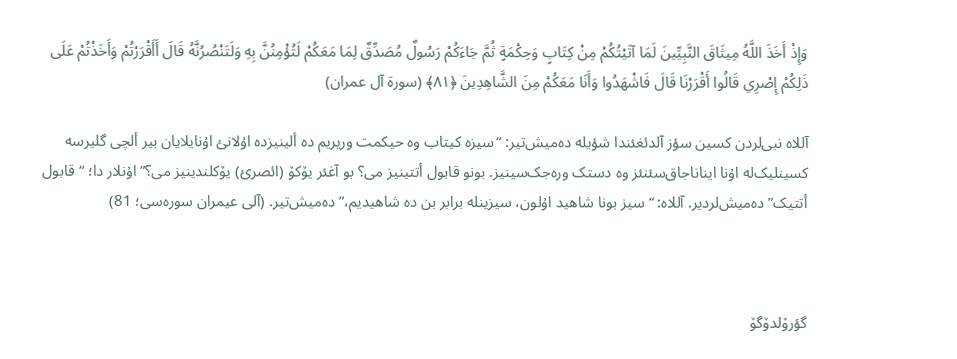وَإِذْ أَخَذَ اللَّهُ مِيثَاقَ النَّبِيِّينَ لَمَا آتَيْتُكُمْ مِنْ كِتَابٍ وَحِكْمَةٍ ثُمَّ جَاءَكُمْ رَسُولٌ مُصَدِّقٌ لِمَا مَعَكُمْ لَتُؤْمِنُنَّ بِهِ وَلَتَنْصُرُنَّهُ قَالَ أَأَقْرَرْتُمْ وَأَخَذْتُمْ عَلَى ذَلِكُمْ إِصْرِي قَالُوا أَقْرَرْنَا قَالَ فَاشْهَدُوا وَأَنَا مَعَكُمْ مِنَ الشَّاهِدِينَ ﴿۸۱﴾ (سورة آل عمران)

آللاە نبی‌لردن کسین سؤز آلدئغئندا شؤیلە دەمیش‌تیر: “سیزە کیتاب وە حیکمت وریریم دە ألینیزدە اۇلانئ اۇنایلایان بیر ألچی گلیرسە کسینلیک‌لە اۇنا ایناناجاق‌سئنئز وە دستک ورەجک‌سینیز. بونو قابول أتتینیز می؟ بو آغئر یۆکۆ (ائصرئ) یۆکلندینیز می؟” اۇنلار دا؛ “قابول أتتیک” دەمیش‌لردیر. آللاە: “سیز بونا شاهید اۇلون، سیزینلە برابر بن دە شاهیدیم،” دەمیش‌تیر. (آلی عیمران سورەسی؛ 81)



گؤرۆلدۆگۆ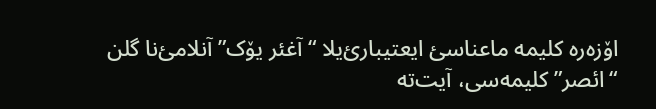اۆزەرە کلیمە ماعناسئ ایعتیبارئ‌یلا “آغئر یۆک” آنلامئ‌نا گلن “ائصر” کلیمەسی، آیت‌تە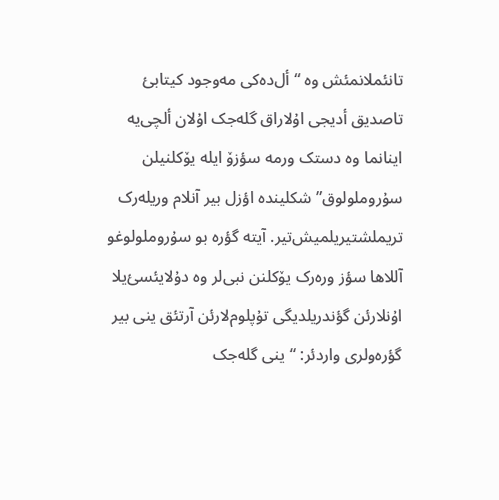تانئملانمئش وە “أل‌دەکی مەوجود کیتابئ تاصدیق أدیجی اۇلاراق گلەجک اۇلان ألچی‌یە اینانما وە دستک ورمە سؤزۆ ایلە یۆکلنیلن سۇروملولوق” شکلیندە اؤزل بیر آنلام وریلەرک تریملشتیریلمیش‌تیر. آیتە گؤرە بو سۇروملولوغو آللاها سؤز ورەرک یۆکلنن نبی‌لر وە دۇلایئسئ‌یلا اۇنلارئن گؤندریلدیگی تۇپلوم‌لارئن آرتئق ینی بیر گؤرەولری واردئر: “ینی گلەجک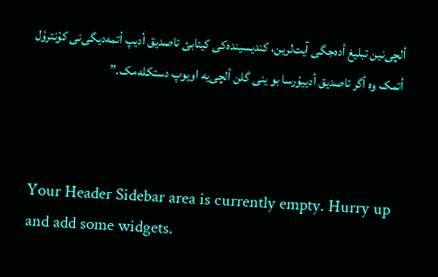ألچی‌نین تبلیغ أدەجگی آیت‌لرین، کندیسیندەکی کیتابئ تاصدیق أدیپ أتمەدیگی‌نی کۇنترۇل أتمک وە أگر تاصدیق أدییۇرسا بو ینی گلن ألچی‌یە اویوپ دستکلەمک.”



Your Header Sidebar area is currently empty. Hurry up and add some widgets.